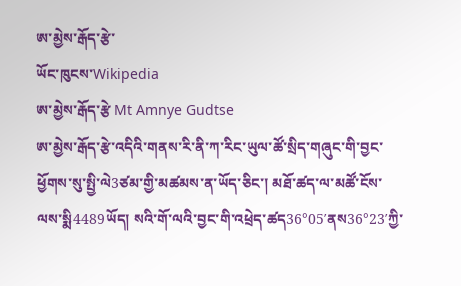ཨ་མྱེས་རྒོད་རྩེ་
ཡོང་ཁུངས་Wikipedia
ཨ་མྱེས་རྒོད་རྩེ Mt Amnye Gudtse
ཨ་མྱེས་རྒོད་རྩེ་འདིའི་གནས་རི་ནི་ཀ་རིང་ཡུལ་ཚོ་སྲིད་གཞུང་གི་བྱང་ཕྱོགས་སུ་སྤྱི་ལེ3ཙམ་གྱི་མཚམས་ན་ཡོད་ཅིང་། མཐོ་ཚད་ལ་མཚོ་ངོས་ལས་སྨི4489ཡོད། སའི་གོ་ལའི་བྱང་གི་འཕྲེད་ཚད36°05′ནས36°23′ཀྱི་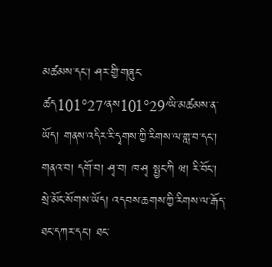མཚམས་དང་། ཤར་གྱི་གཞུང་ཚད101°27′ནས101°29′ཡི་མཚམས་ན་ཡོད། གནས་འདིར་རི་དྭགས་ཀྱི་རིགས་ལ་གླ་བ་དང་། གནའ་བ། དགོ་བ། ཤྭ་བ། ཁ་ཤྭ སྤྱང་ཀི ཝ། རི་བོང་། སྲེ་མོང་སོགས་ཡོད། འདབས་ཆགས་ཀྱི་རིགས་ལ་རྒོད་ཐང་དཀར་དང་། ཐང་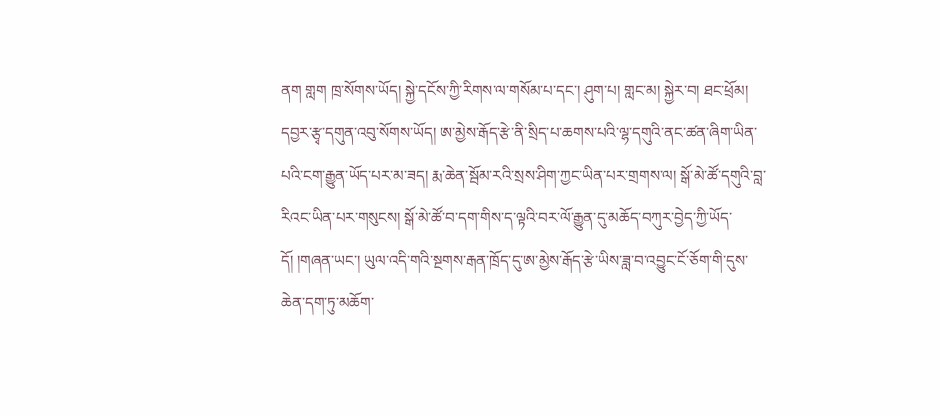ནག གླག ཁྲ་སོགས་ཡོད། སྐྱེ་དངོས་ཀྱི་རིགས་ལ་གསོམ་པ་དང་། ཤུག་པ། གླང་མ། སྐྱེར་བ། ཐང་ཕྲོམ། དབྱར་རྩྭ་དགུན་འབུ་སོགས་ཡོད། ཨ་མྱེས་རྒོད་རྩེ་ནི་སྲིད་པ་ཆགས་པའི་ལྷ་དགུའི་ནང་ཚན་ཞིག་ཡིན་པའི་ངག་རྒྱུན་ཡོད་པར་མ་ཟད། རྨ་ཆེན་སྦོམ་རའི་སྲས་ཤིག་ཀྱང་ཡིན་པར་གྲགས་ལ། སྒོ་མེ་ཚོ་དགུའི་བླ་རིའང་ཡིན་པར་གསུངས། སྒོ་མེ་ཚོ་བ་དག་གིས་ད་ལྟའི་བར་ལོ་རྒྱུན་དུ་མཆོད་བཀུར་བྱེད་ཀྱི་ཡོད་དོ། །གཞན་ཡང་། ཡུལ་འདི་གའི་སྔགས་རྒན་ཁྲོད་དུ་ཨ་མྱེས་རྒོད་རྩེ་ཡིས་ཟླ་བ་འབྱུང་ངོ་ཅོག་གི་དུས་ཆེན་དག་ཏུ་མཆོག་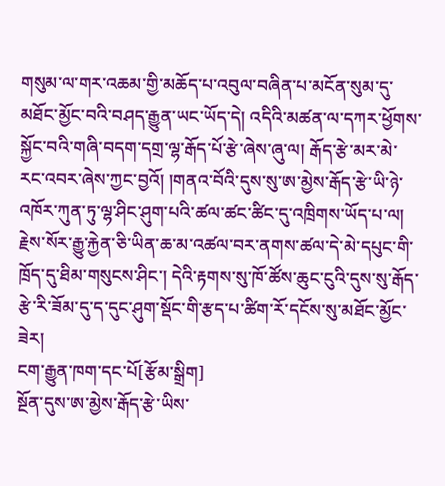གསུམ་ལ་གར་འཆམ་གྱི་མཆོད་པ་འབུལ་བཞིན་པ་མངོན་སུམ་དུ་མཐོང་མྱོང་བའི་བཤད་རྒྱུན་ཡང་ཡོད་དེ། འདིའི་མཚན་ལ་དཀར་ཕྱོགས་སྐྱོང་བའི་གཞི་བདག་དགྲ་ལྷ་རྒོད་པོ་རྩེ་ཞེས་ཞུ་ལ། རྒོད་རྩེ་མར་མེ་རང་འབར་ཞེས་ཀྱང་བྱའོ། །གནའ་བོའི་དུས་སུ་ཨ་མྱེས་རྒོད་རྩེ་ཡི་ཉེ་འཁོར་ཀུན་ཏུ་ལྷ་ཤིང་ཤུག་པའི་ཚལ་ཚང་ཚིང་དུ་འཁྲིགས་ཡོད་པ་ལ། རྗེས་སོར་རྒྱུ་རྐྱེན་ཅི་ཡིན་ཆ་མ་འཚལ་བར་ནགས་ཚལ་དེ་མེ་དཔུང་གི་ཁྲོད་དུ་ཐིམ་གསུངས་ཤིང་། དེའི་རྟགས་སུ་ཁོ་ཚོས་ཆུང་ངུའི་དུས་སུ་རྒོད་རྩེ་རི་ཟོམ་དུ་ད་དུང་ཤུག་སྡོང་གི་རྩད་པ་ཚིག་རོ་དངོས་སུ་མཐོང་མྱོང་ཟེར།
ངག་རྒྱུན་ཁག་དང་པོ[རྩོམ་སྒྲིག]
སྔོན་དུས་ཨ་མྱེས་རྒོད་རྩེ་ཡིས་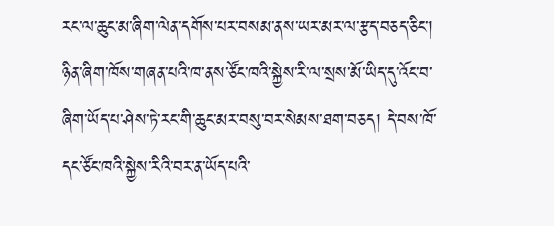རང་ལ་ཆུང་མ་ཞིག་ལེན་དགོས་པར་བསམ་ནས་ཡར་མར་ལ་རྩད་བཅད་ཅིང་། ཉིན་ཞིག་ཁོས་གཞན་པའི་ཁ་ནས་ཙོང་ཁའི་སྐྱེས་རི་ལ་སྲས་མོ་ཡིད་དུ་འོང་བ་ཞིག་ཡོད་པ་ཤེས་ཏེ་རང་གི་ཆུང་མར་བསུ་བར་སེམས་ཐག་བཅད། དེ་བས་ཁོ་དང་ཙོང་ཁའི་སྐྱེས་རིའི་བར་ན་ཡོད་པའི་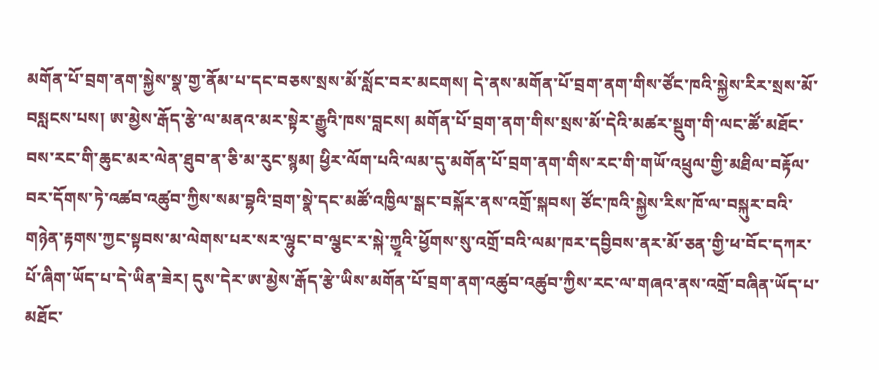མགོན་པོ་བྲག་ནག་སྐྱེས་སྣ་གྱ་ནོམ་པ་དང་བཅས་སྲས་མོ་སློང་བར་མངགས། དེ་ནས་མགོན་པོ་བྲག་ནག་གིས་ཙོང་ཁའི་སྐྱེས་རིར་སྲས་མོ་བསླངས་པས། ཨ་མྱེས་རྒོད་རྩེ་ལ་མནའ་མར་སྟེར་རྒྱུའི་ཁས་བླངས། མགོན་པོ་བྲག་ནག་གིས་སྲས་མོ་དེའི་མཚར་སྡུག་གི་ལང་ཚོ་མཐོང་བས་རང་གི་ཆུང་མར་ལེན་ཐུབ་ན་ཅི་མ་རུང་སྙམ། ཕྱིར་ལོག་པའི་ལམ་དུ་མགོན་པོ་བྲག་ནག་གིས་རང་གི་གཡོ་འཕྲུལ་གྱི་མཐིལ་བརྟོལ་བར་དོགས་ཏེ་འཚབ་འཚུབ་ཀྱིས་སམ་བྷའི་བྲག་སྣེ་དང་མཚོ་འཁྱིལ་སྒང་བསྐོར་ནས་འགྲོ་སྐབས། ཙོང་ཁའི་སྐྱེས་རིས་ཁོ་ལ་བསྐུར་བའི་གཉེན་རྟགས་ཀྱང་སྟབས་མ་ལེགས་པར་སར་ལྷུང་བ་ལྕང་ར་སྐེ་ཀྱཱའི་ཕྱོགས་སུ་འགྲོ་བའི་ལམ་ཁར་དབྱིབས་ནར་མོ་ཅན་གྱི་ཕ་བོང་དཀར་པོ་ཞིག་ཡོད་པ་དེ་ཡིན་ཟེར། དུས་དེར་ཨ་མྱེས་རྒོད་རྩེ་ཡིས་མགོན་པོ་བྲག་ནག་འཚུབ་འཚུབ་ཀྱིས་རང་ལ་གཞའ་ནས་འགྲོ་བཞིན་ཡོད་པ་མཐོང་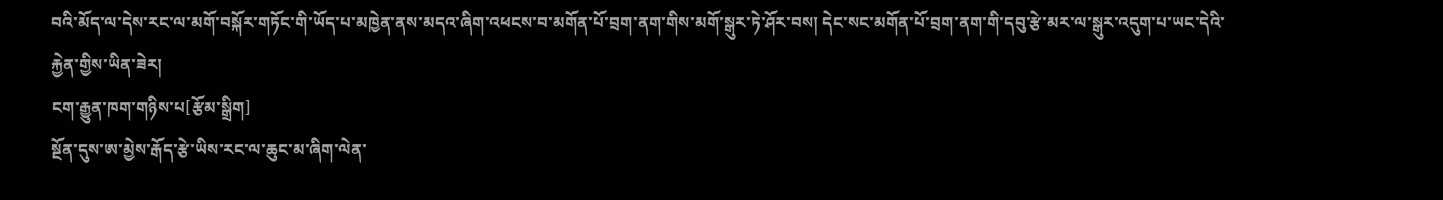བའི་མོད་ལ་དེས་རང་ལ་མགོ་བསྐོར་གཏོང་གི་ཡོད་པ་མཁྱེན་ནས་མདའ་ཞིག་འཕངས་བ་མགོན་པོ་བྲག་ནག་གིས་མགོ་སྒུར་ཏེ་ཤོར་བས། དེང་སང་མགོན་པོ་བྲག་ནག་གི་དབུ་རྩེ་མར་ལ་སྒུར་འདུག་པ་ཡང་དེའི་རྐྱེན་གྱིས་ཡིན་ཟེར།
ངག་རྒྱུན་ཁག་གཉིས་པ[རྩོམ་སྒྲིག]
སྔོན་དུས་ཨ་མྱེས་རྒོད་རྩེ་ཡིས་རང་ལ་ཆུང་མ་ཞིག་ལེན་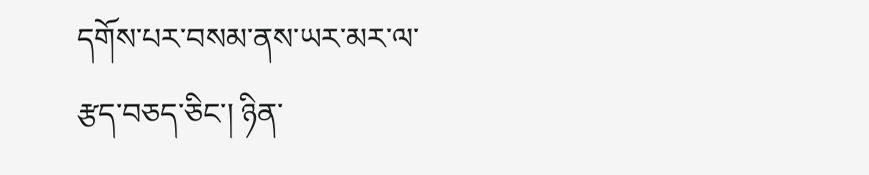དགོས་པར་བསམ་ནས་ཡར་མར་ལ་རྩད་བཅད་ཅིང་། ཉིན་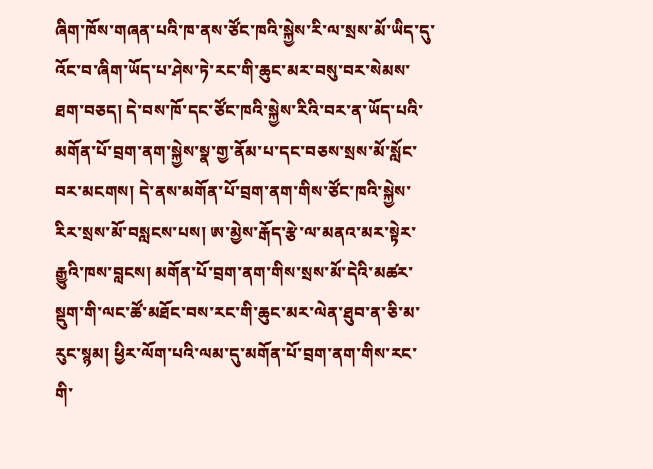ཞིག་ཁོས་གཞན་པའི་ཁ་ནས་ཙོང་ཁའི་སྐྱེས་རི་ལ་སྲས་མོ་ཡིད་དུ་འོང་བ་ཞིག་ཡོད་པ་ཤེས་ཏེ་རང་གི་ཆུང་མར་བསུ་བར་སེམས་ཐག་བཅད། དེ་བས་ཁོ་དང་ཙོང་ཁའི་སྐྱེས་རིའི་བར་ན་ཡོད་པའི་མགོན་པོ་བྲག་ནག་སྐྱེས་སྣ་གྱ་ནོམ་པ་དང་བཅས་སྲས་མོ་སློང་བར་མངགས། དེ་ནས་མགོན་པོ་བྲག་ནག་གིས་ཙོང་ཁའི་སྐྱེས་རིར་སྲས་མོ་བསླངས་པས། ཨ་མྱེས་རྒོད་རྩེ་ལ་མནའ་མར་སྟེར་རྒྱུའི་ཁས་བླངས། མགོན་པོ་བྲག་ནག་གིས་སྲས་མོ་དེའི་མཚར་སྡུག་གི་ལང་ཚོ་མཐོང་བས་རང་གི་ཆུང་མར་ལེན་ཐུབ་ན་ཅི་མ་རུང་སྙམ། ཕྱིར་ལོག་པའི་ལམ་དུ་མགོན་པོ་བྲག་ནག་གིས་རང་གི་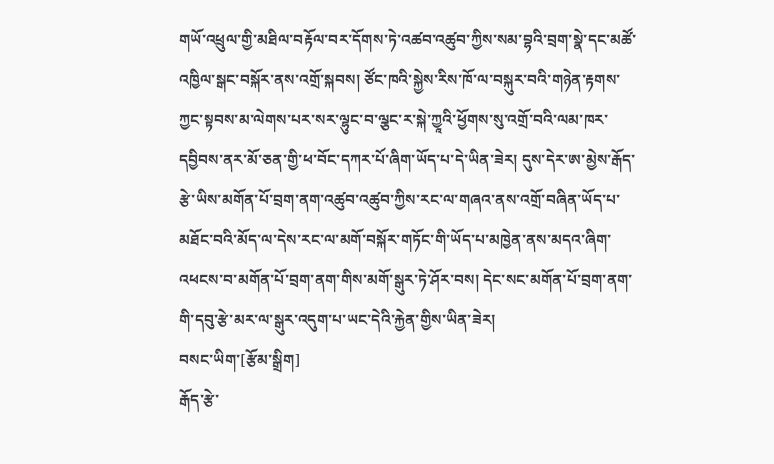གཡོ་འཕྲུལ་གྱི་མཐིལ་བརྟོལ་བར་དོགས་ཏེ་འཚབ་འཚུབ་ཀྱིས་སམ་བྷའི་བྲག་སྣེ་དང་མཚོ་འཁྱིལ་སྒང་བསྐོར་ནས་འགྲོ་སྐབས། ཙོང་ཁའི་སྐྱེས་རིས་ཁོ་ལ་བསྐུར་བའི་གཉེན་རྟགས་ཀྱང་སྟབས་མ་ལེགས་པར་སར་ལྷུང་བ་ལྕང་ར་སྐེ་ཀྱཱའི་ཕྱོགས་སུ་འགྲོ་བའི་ལམ་ཁར་དབྱིབས་ནར་མོ་ཅན་གྱི་ཕ་བོང་དཀར་པོ་ཞིག་ཡོད་པ་དེ་ཡིན་ཟེར། དུས་དེར་ཨ་མྱེས་རྒོད་རྩེ་ཡིས་མགོན་པོ་བྲག་ནག་འཚུབ་འཚུབ་ཀྱིས་རང་ལ་གཞའ་ནས་འགྲོ་བཞིན་ཡོད་པ་མཐོང་བའི་མོད་ལ་དེས་རང་ལ་མགོ་བསྐོར་གཏོང་གི་ཡོད་པ་མཁྱེན་ནས་མདའ་ཞིག་འཕངས་བ་མགོན་པོ་བྲག་ནག་གིས་མགོ་སྒུར་ཏེ་ཤོར་བས། དེང་སང་མགོན་པོ་བྲག་ནག་གི་དབུ་རྩེ་མར་ལ་སྒུར་འདུག་པ་ཡང་དེའི་རྐྱེན་གྱིས་ཡིན་ཟེར།
བསང་ཡིག་[རྩོམ་སྒྲིག]
རྒོད་རྩེ་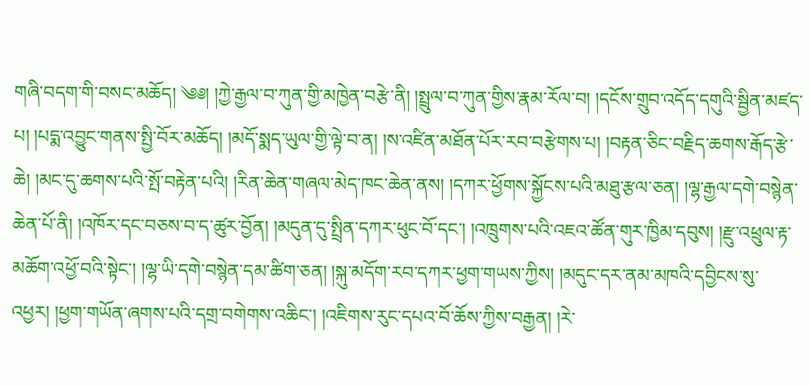གཞི་བདག་གི་བསང་མཆོད། ༄༅། །ཀྱེ་རྒྱལ་བ་ཀུན་གྱི་མཁྱེན་བརྩེ་ནི། །སྤྲུལ་བ་ཀུན་གྱིས་རྣམ་རོལ་བ། །དངོས་གྲུབ་འདོད་དགུའི་སྦྱིན་མཛད་པ། །པདྨ་འབྱུང་གནས་སྤྱི་བོར་མཆོད། །མདོ་སྨད་ཡུལ་གྱི་ལྟེ་བ་ན། །ས་འཛིན་མཐོན་པོར་རབ་བརྩེགས་པ། །བརྟན་ཅིང་བརྗིད་ཆགས་རྒོད་རྩེ་ཆེ། །མང་དུ་ཆགས་པའི་སྤོ་བརྟེན་པའི། །རིན་ཆེན་གཞལ་མེད་ཁང་ཆེན་ནས། །དཀར་ཕྱོགས་སྐྱོངས་པའི་མཐུ་རྩལ་ཅན། །ལྷ་རྒྱལ་དགེ་བསྙེན་ཆེན་པོ་ནི། །འཁོར་དང་བཅས་བ་ད་ཚུར་བྱོན། །མདུན་དུ་སྤྲིན་དཀར་ཕུང་བོ་དང་། །འཁྲུགས་པའི་འཇའ་ཚོན་གུར་ཁྱིམ་དབུས། །རྫུ་འཕྲུལ་རྟ་མཆོག་འཕྱོ་བའི་སྟེང་། །ལྷ་ཡི་དགེ་བསྙེན་དམ་ཚིག་ཅན། །སྐུ་མདོག་རབ་དཀར་ཕྱག་གཡས་ཀྱིས། །མདུང་དར་ནམ་མཁའི་དབྱིངས་སུ་འཕྱར། །ཕྱག་གཡོན་ཞགས་པའི་དགྲ་བགེགས་འཆིང་། །འཇིགས་རུང་དཔའ་བོ་ཆོས་ཀྱིས་བརྒྱན། །རེ་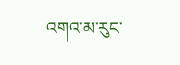འགའ་མ་རུང་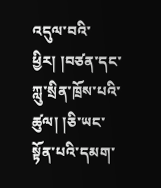འདུལ་བའི་ཕྱིར། །བཙན་དང་ཀླུ་སྲིན་ཁྲོས་པའི་ཚུལ། །ཅི་ཡང་སྟོན་པའི་དམག་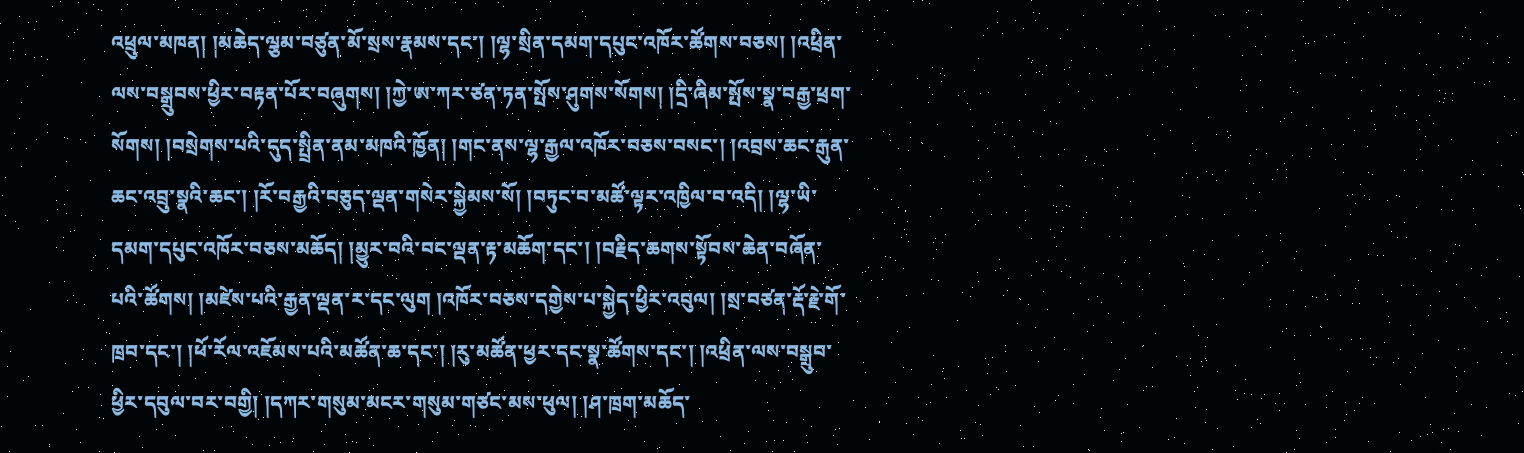འཕྲུལ་མཁན། །མཆེད་ལྕམ་བཙུན་མོ་སྲས་རྣམས་དང་། །ལྷ་སྲིན་དམག་དཔུང་འཁོར་ཚོགས་བཅས། །འཕྲིན་ལས་བསྒྲུབས་ཕྱིར་བརྟན་པོར་བཞུགས། །ཀྱེ་ཨ་ཀར་ཙན་ཏན་སྤོས་ཤུགས་སོགས། །དྲི་ཞིམ་སྤོས་སྣ་བརྒྱ་ཕྲག་སོགས། །བསྲེགས་པའི་དུད་སྤྲིན་ནམ་མཁའི་ཁྱོན། །གང་ནས་ལྷ་རྒྱལ་འཁོར་བཅས་བསང་། །འབྲས་ཆང་རྒུན་ཆང་འབྲུ་སྣའི་ཆང་། །རོ་བརྒྱའི་བཅུད་ལྡན་གསེར་སྐྱེམས་སོ། །བཏུང་བ་མཚོ་ལྟར་འཁྱིལ་བ་འདི། །ལྷ་ཡི་དམག་དཔུང་འཁོར་བཅས་མཆོད། །མྱུར་བའི་བང་ལྡན་རྟ་མཆོག་དང་། །བརྗིད་ཆགས་སྟོབས་ཆེན་བཞོན་པའི་ཚོགས། །མཛེས་པའི་རྒྱན་ལྡན་ར་དང་ལུག །འཁོར་བཅས་དགྱེས་པ་སྐྱེད་ཕྱིར་འབུལ། །སྲ་བཙན་རྡོ་རྗེ་གོ་ཁྲབ་དང་། །ཕོ་རོལ་འཇོམས་པའི་མཚོན་ཆ་དང་། །རུ་མཚོན་ཕྱར་དང་སྣ་ཚོགས་དང་། །འཕྲིན་ལས་བསྒྲུབ་ཕྱིར་དབུལ་བར་བགྱི། །དཀར་གསུམ་མངར་གསུམ་གཙང་མས་ཕུལ། །ཤ་ཁྲག་མཆོད་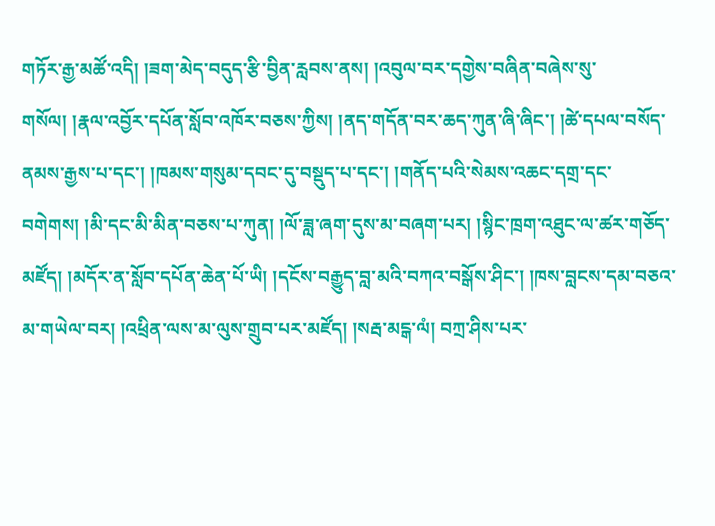གཏོར་རྒྱ་མཚོ་འདི། །ཟག་མེད་བདུད་རྩི་བྱིན་རླབས་ནས། །འབུལ་བར་དགྱེས་བཞིན་བཞེས་སུ་གསོལ། །རྣལ་འབྱོར་དཔོན་སློབ་འཁོར་བཅས་ཀྱིས། །ནད་གདོན་བར་ཆད་ཀུན་ཞི་ཞིང་། །ཚེ་དཔལ་བསོད་ནམས་རྒྱས་པ་དང་། །ཁམས་གསུམ་དབང་དུ་བསྡུད་པ་དང་། །གནོད་པའི་སེམས་འཆང་དགྲ་དང་བགེགས། །མི་དང་མི་མིན་བཅས་པ་ཀུན། །ལོ་ཟླ་ཞག་དུས་མ་བཞག་པར། །སྙིང་ཁྲག་འཐུང་ལ་ཚར་གཅོད་མཛོད། །མདོར་ན་སློབ་དཔོན་ཆེན་པོ་ཡི། །དངོས་བརྒྱུད་བླ་མའི་བཀའ་བསྒོས་ཤིང་། །ཁས་བླངས་དམ་བཅའ་མ་གཡེལ་བར། །འཕྲིན་ལས་མ་ལུས་གྲུབ་པར་མཛོད། །སརྦ་མངྒ་ལཾ། བཀྲ་ཤིས་པར་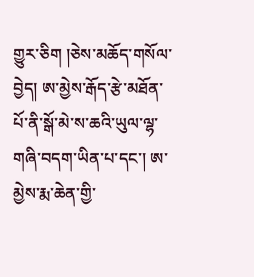གྱུར་ཅིག །ཅེས་མཆོད་གསོལ་བྱེད། ཨ་མྱེས་རྒོད་རྩེ་མཐོན་པོ་ནི་སྒོ་མེ་ས་ཆའི་ཡུལ་ལྷ་གཞི་བདག་ཡིན་པ་དང་། ཨ་མྱེས་རྨ་ཆེན་གྱི་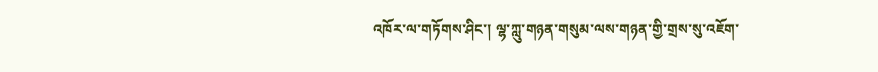འཁོར་ལ་གཏོགས་ཤིང་། ལྷ་ཀླུ་གཉན་གསུམ་ལས་གཉན་གྱི་གྲས་སུ་འཇོག་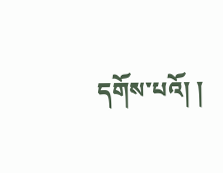དགོས་པའོ། །